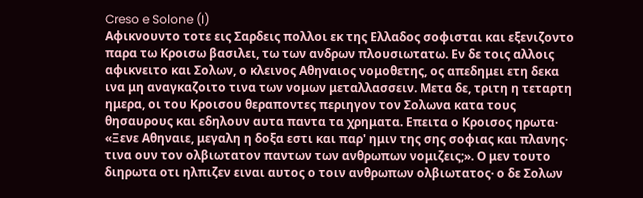Creso e Solone (I)
Αφικνουντο τοτε εις Σαρδεις πολλοι εκ της Ελλαδος σοφισται και εξενιζοντο παρα τω Κροισω βασιλει, τω των ανδρων πλουσιωτατω. Εν δε τοις αλλοις αφικνειτο και Σολων, ο κλεινος Αθηναιος νομοθετης, ος απεδημει ετη δεκα ινα μη αναγκαζοιτο τινα των νομων μεταλλασσειν. Μετα δε, τριτη η τεταρτη ημερα, οι του Κροισου θεραποντες περιηγον τον Σολωνα κατα τους θησαυρους και εδηλουν αυτα παντα τα χρηματα. Επειτα ο Κροισος ηρωτα· «Ξενε Αθηναιε, μεγαλη η δοξα εστι και παρ' ημιν της σης σοφιας και πλανης· τινα ουν τον ολβιωτατον παντων των ανθρωπων νομιζεις;». Ο μεν τουτο διηρωτα οτι ηλπιζεν ειναι αυτος ο τοιν ανθρωπων ολβιωτατος· ο δε Σολων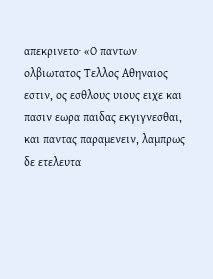απεκρινετο· «Ο παντων ολβιωτατος Τελλος Αθηναιος εστιν, ος εσθλους υιους ειχε και πασιν εωρα παιδας εκγιγνεσθαι, και παντας παραμενειν, λαμπρως δε ετελευτα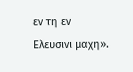εν τη εν Ελευσινι μαχη».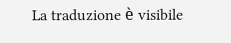La traduzione è visibile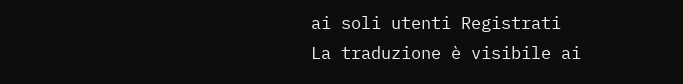ai soli utenti Registrati
La traduzione è visibile ai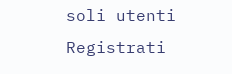soli utenti Registrati